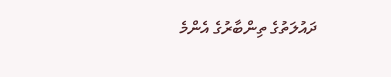ދައުލަތުގެ ތިންބާރުގެ އެންމެ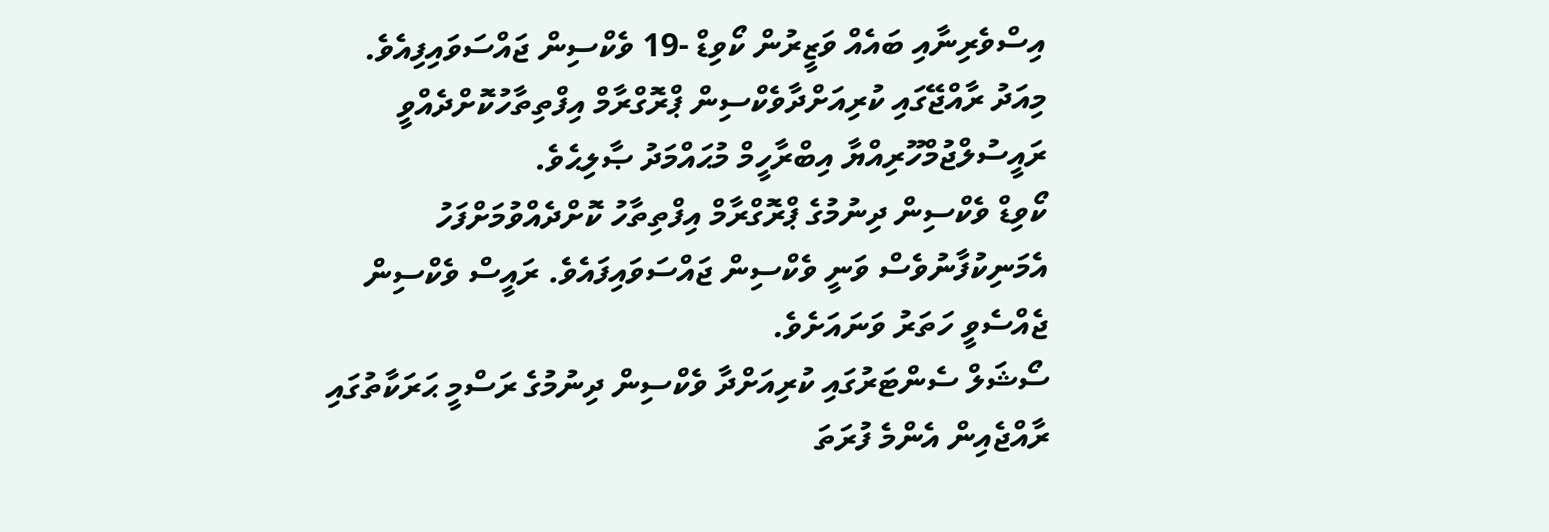އިސްވެރިނާއި ބައެއް ވަޒީރުން ކޯވިޑް -19 ވެކްސިން ޖައްސަވައިފިއެވެ.
މިއަދު ރާއްޖޭގައި ކުރިއަށްދާވެކްސިން ޕްރޮގްރާމް އިފްތިތާހުކޮށްދެއްވީ ރައީސުލްޖުމްހޫރިއްޔާ އިބްރާހީމް މުޙައްމަދު ޞާލިޙެވެ.
ކޯވިޑް ވެކްސިން ދިނުމުގެ ޕްރޮގްރާމް އިފްތިތާހު ކޮށްދެއްވުމަށްފަހު އެމަނިކުފާނުވެސް ވަނީ ވެކްސިން ޖައްސަވައިފައެވެ. ރައީސް ވެކްސިން ޖެއްސެވީ ހަތަރު ވަނައަށެވެ.
ސޯޝަލް ސެންޓަރުގައި ކުރިއަށްދާ ވެކްސިން ދިނުމުގެ ރަސްމީ ޙަރަކާތުގައި ރާއްޖެއިން އެންމެ ފުރަތަ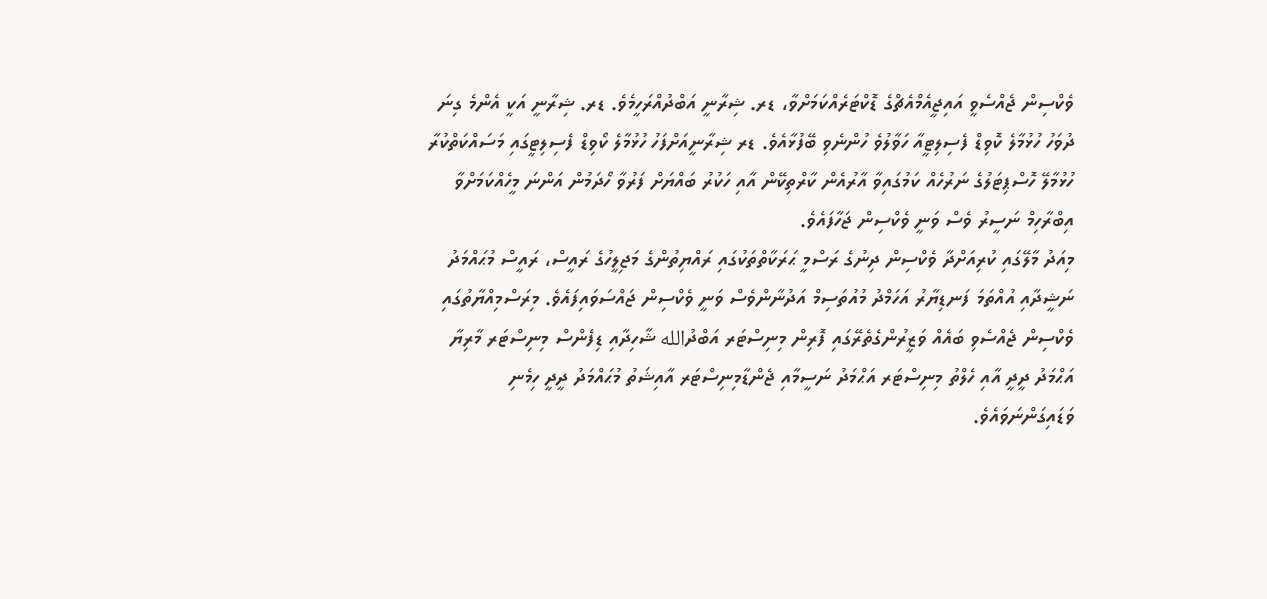ވެކްސިން ޖެއްސެވީ އައިޖީއެމްއެޗްގެ ޑޮކްޓަރެއްކަމަށްވާ، ޑރ. ޝިރާނީ އަބްދުއްރަހީމެވެ. ޑރ. ޝިރާނީ އަކީ އެންމެ ގިނަ ދުވަހު ހުޅުމާލެ ކޮވިޑް ފެސިލިޓީއާ ހަވާލުވެ ހުންނެވި ބޭފުޅާއެވެ. ޑރ ޝިރާނީއަށްފަހު ހުޅުމާލެ ކޯވިޑް ފެސިލިޓީގައި މަސައްކަތްކުރާ ހުޅުމާލޭ ހޮސްޕިޓަލުގެ ނަރުހެއް ކަމުގައިވާ އާރުއެން ކާރްތިކޭން އާއި ހަކުރު ބައްޔަށް ފަރުވާ ހޯދަމުން އަންނަ މީހެއްކަމަށްވާ އިބްރާހިމް ނަސީރު ވެސް ވަނީ ވެކްސިން ޖަހާފައެވެ.
މިއަދު މާލޭގައި ކުރިއަށްދާ ވެކްސިން ދިނުގެ ރަސްމީ ޙަރަކާތްތަކުގައި ރައްޔިތުންގެ މަޖިލީހުގެ ރައީސް، ރައީސް މުޙައްމަދު ނަޝީދާއި އުއްތަމަ ފަނޑިޔާރު އަހަމްދު މުއުތަސިމް އަދުނާންވެސް ވަނީ ވެކްސިން ޖައްސަވައިފައެވެ. މިރަސްމިއްޔާތުގައި ވެކްސިން ޖެއްސެވި ބައެއް ވަޒީރުންގެތެރޭގައި ފޮރިން މިނިސްޓަރ އަބްދުالله ޝާހިދާއި ޑިފެންސް މިނިސްޓަރ މާރިޔާ އަޙްމަދު ދީދީ އާއި ހެލްތު މިނިސްޓަރ އަޙްމަދު ނަސީމާއި ޖެންޑާމިނިސްޓަރ އާއިޝަތު މުޙައްމަދު ދީދީ ހިމެނި ވަޑައިގަންނަވައެވެ.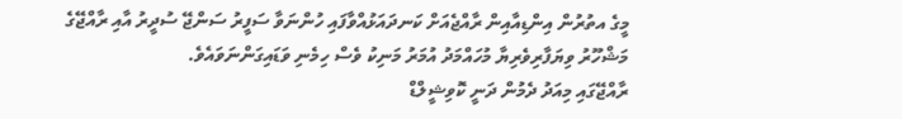މީގެ އތުރުން އިންޑިއާއިން ރާއްޖެއަށް ކަނދައަޅުއްވާފައި ހުންނަވާ ސަފީރު ސަންޖޭ ސުދީރު އާއި ރާއްޖޭގެ މަޝްހޫރު ވިޔަފާރިވެރިޔާ މުހައްމަދު އުމަރު މަނިކު ވެސް ހިމެނި ވަޑައިގަންނަވައެވެ.
ރާއްޖޭގައި މިއަދު ދެމުން ދަނީ ކޮވިޝީލްޑް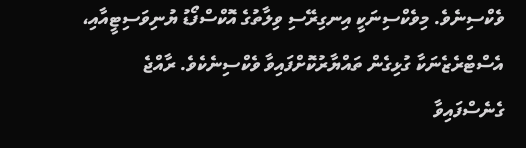ވެކްސިނެވެ. މިވެކްސިނަކީ އިނގިރޭސި ވިލާތުގެ އޮކްސްފޯޑު ޔުނިވަސިޓީއާއި، އެސްޓްރެޒެނަކާ ގުޅިގެން ތައްޔާރުކޮށްފައިވާ ވެކްސިނެކެވެ. ރާއްޖެ ގެނެސްފައިވާ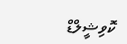ކޮވިޝީލްޑް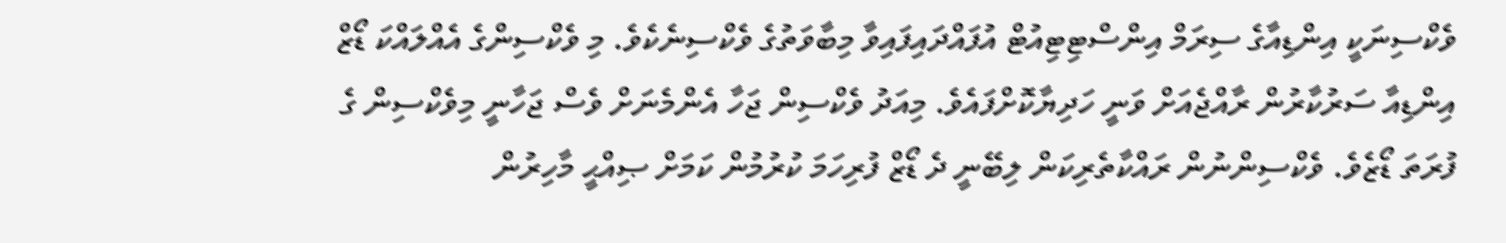ވެކްސިނަކީ އިންޑިއާގެ ސިރަމް އިންސްޓިޓިއުޓް އުފައްދައިފައިވާ މިބާވަތުގެ ވެކްސިނެކެވެ. މި ވެކްސިންގެ އެއްލައްކަ ޑޯޒް އިންޑިއާ ސަރުކާރުން ރާއްޖެއަށް ވަނީ ހަދިޔާކޮށްފައެވެ. މިއަދު ވެކްސިން ޖަހާ އެންމެނަށް ވެސް ޖަހާނީ މިވެކްސިން ގެ ފުރަތަ ޑޯޒެވެ. ވެކްސިންނުން ރައްކާތެރިކަން ލިބޭނީ ދެ ޑޯޒް ފުރިހަމަ ކުރުމުން ކަމަށް ޞިއްޙީ މާހިރުން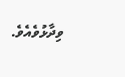ވިދާޅުވެއެވެ.